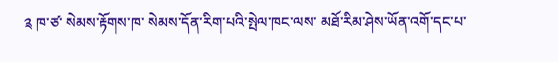༉ ཁ་ཙ་ སེམས་རྟོགས་ཁ་ སེམས་དོན་རིག་པའི་སྤེལ་ཁང་ལས་ མཐོ་རིམ་ཤེས་ཡོན་འགོ་དང་པ་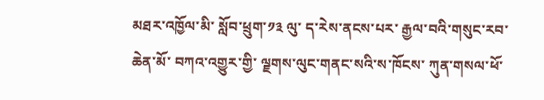མཐར་འཁྱོལ་མི་ སློབ་ཕྲུག་༡༣ ལུ་ ད་རེས་ནངས་པར་ རྒྱལ་བའི་གསུང་རབ་ཆེན་མོ་ བཀའ་འགྱུར་གྱི་ ལྗགས་ལུང་གནང་སའི་ས་ཁོངས་ ཀུན་གསལ་ཕོ་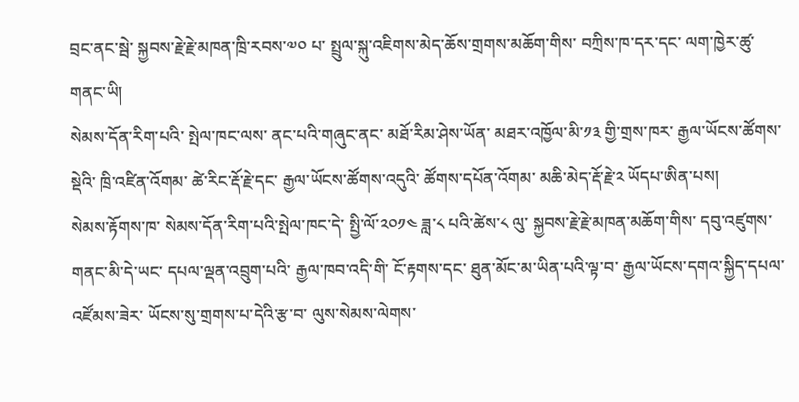བྲང་ནང་སྦེ་ སྐྱབས་རྗེ་རྗེ་མཁན་ཁྲི་རབས་༧༠ པ་ སྤྲུལ་སྐུ་འཇིགས་མེད་ཆོས་གྲགས་མཆོག་གིས་ བཀྲིས་ཁ་དར་དང་ ལག་ཁྱེར་ཚུ་གནང་ཡི།
སེམས་དོན་རིག་པའི་ སྤེལ་ཁང་ལས་ ནང་པའི་གཞུང་ནང་ མཐོ་རིམ་ཤེས་ཡོན་ མཐར་འཁྱོལ་མི་༡༣ གྱི་གྲས་ཁར་ རྒྱལ་ཡོངས་ཚོགས་སྡེའི་ ཁྲི་འཛིན་འོགམ་ ཚེ་རིང་རྡོ་རྗེ་དང་ རྒྱལ་ཡོངས་ཚོགས་འདུའི་ ཚོགས་དཔོན་འོགམ་ མཆི་མེད་རྡོ་རྗེ་༢ ཡོདཔ་ཨིན་པས།
སེམས་རྟོགས་ཁ་ སེམས་དོན་རིག་པའི་སྤེལ་ཁང་དེ་ སྤྱི་ལོ་༢༠༡༤ ཟླ་༨ པའི་ཚེས་༨ ལུ་ སྐྱབས་རྗེ་རྗེ་མཁན་མཆོག་གིས་ དབུ་འཛུགས་གནང་མི་དེ་ཡང་ དཔལ་ལྡན་འབྲུག་པའི་ རྒྱལ་ཁབ་འདི་གི་ ངོ་རྟགས་དང་ ཐུན་མོང་མ་ཡིན་པའི་ལྟ་བ་ རྒྱལ་ཡོངས་དགའ་སྐྱིད་དཔལ་འཛོམས་ཟེར་ ཡོངས་སུ་གྲགས་པ་དེའི་རྩ་བ་ ལུས་སེམས་ལེགས་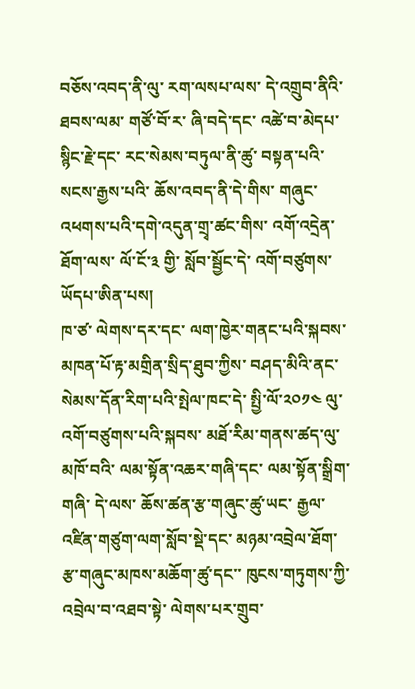བཅོས་འབད་ནི་ལུ་ རག་ལསཔ་ལས་ དེ་འགྲུབ་ནིའི་ཐབས་ལམ་ གཙོ་བོ་ར་ ཞི་བདེ་དང་ འཚེ་བ་མེདཔ་ སྙིང་རྗེ་དང་ རང་སེམས་བཏུལ་ནི་ཚུ་ བསྟན་པའི་སངས་རྒྱས་པའི་ ཆོས་འབད་ནི་དེ་གིས་ གཞུང་འཕགས་པའི་དགེ་འདུན་གྲྭ་ཚང་གིས་ འགོ་འདྲེན་ཐོག་ལས་ ལོ་ངོ་༣ གྱི་ སློབ་སྦྱོང་དེ་ འགོ་བཙུགས་ཡོདཔ་ཨིན་པས།
ཁ་ཙ་ ལེགས་དར་དང་ ལག་ཁྱེར་གནང་པའི་སྐབས་ མཁན་པོ་རྟ་མགྲིན་སྲིད་ཐུབ་ཀྱིས་ བཤད་མིའི་ནང་ སེམས་དོན་རིག་པའི་སྤེལ་ཁང་དེ་ སྤྱི་ལོ་༢༠༡༤ ལུ་ འགོ་བཙུགས་པའི་སྐབས་ མཐོ་རིམ་གནས་ཚད་ལུ་མཁོ་བའི་ ལམ་སྟོན་འཆར་གཞི་དང་ ལམ་སྟོན་སྒྲིག་གཞི་ དེ་ལས་ ཆོས་ཚན་རྩ་གཞུང་ཚུ་ཡང་ རྒྱལ་འཛིན་གཙུག་ལག་སློབ་སྡེ་དང་ མཉམ་འབྲེལ་ཐོག་ རྩ་གཞུང་མཁས་མཆོག་ཚུ་དང་་ ཁུངས་གཏུགས་ཀྱི་ འབྲེལ་བ་འཐབ་སྟེ་ ལེགས་པར་གྲུབ་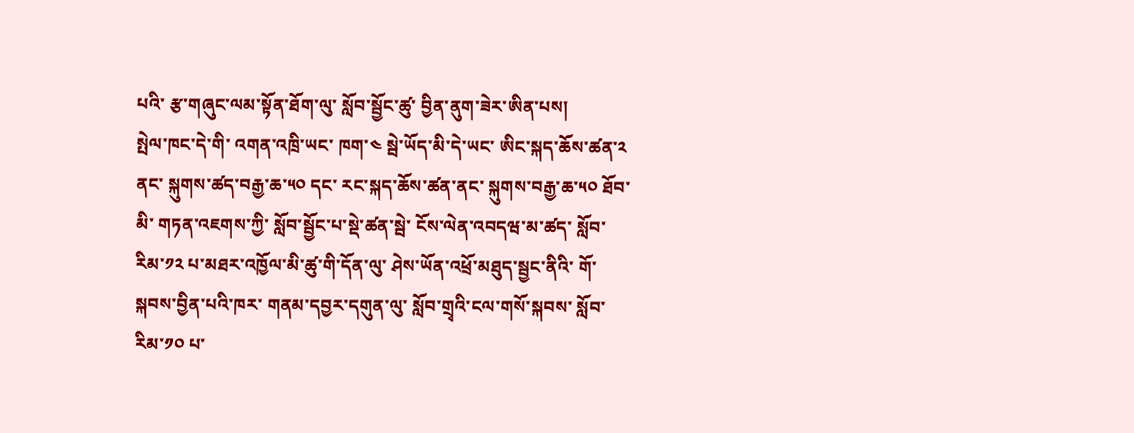པའི་ རྩ་གཞུང་ལམ་སྟོན་ཐོག་ལུ་ སློབ་སྦྱོང་ཚུ་ བྱིན་ནུག་ཟེར་ཨིན་པས།
སྤེལ་ཁང་དེ་གི་ འགན་འཁྲི་ཡང་ ཁག་༤ སྦེ་ཡོད་མི་དེ་ཡང་ ཨིང་སྐད་ཆོས་ཚན་༢ ནང་ སྐུགས་ཚད་བརྒྱ་ཆ་༥༠ དང་ རང་སྐད་ཆོས་ཚན་ནང་ སྐུགས་བརྒྱ་ཆ་༥༠ ཐོབ་མི་ གཏན་འཇགས་ཀྱི་ སློབ་སྦྱོང་པ་སྡེ་ཚན་སྦེ་ ངོས་ལེན་འབདཝ་མ་ཚད་ སློབ་རིམ་༡༢ པ་མཐར་འཁྱོལ་མི་ཚུ་གི་དོན་ལུ་ ཤེས་ཡོན་འཕྲོ་མཐུད་སྦྱང་ནིའི་ གོ་སྐབས་བྱིན་པའི་ཁར་ གནམ་དབྱར་དགུན་ལུ་ སློབ་གྲྭའི་ངལ་གསོ་སྐབས་ སློབ་རིམ་༡༠ པ་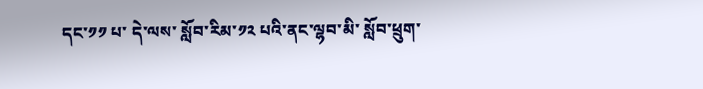དང་༡༡ པ་ དེ་ལས་ སློབ་རིམ་༡༢ པའི་ནང་ལྷབ་མི་ སློབ་ཕྲུག་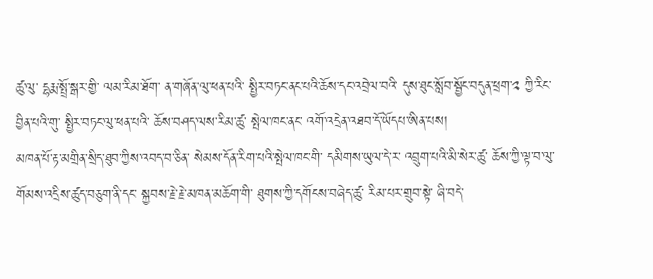ཚུ་ལུ་ དྷརྨ་སྤྲོ་སྒར་གྱི་ ལམ་རིམ་ཐོག་ ན་གཞོན་ལུ་ཕན་པའི་ སྤྱིར་བཏང་ནང་པའི་ཆོས་དང་འབྲེལ་བའི་ དུས་ཐུང་སློབ་སྦྱོང་བདུན་ཕྲག་༢ ཀྱི་རིང་ བྱིན་པའི་གུ་ སྤྱིར་བཏང་ལུ་ཕན་པའི་ ཆོས་བཤད་ལས་རིམ་ཚུ་ སྤེལ་ཁང་ནང་ འགོ་འདྲེན་འཐབ་དོ་ཡོདཔ་ཨིན་པས།
མཁན་པོ་རྟ་མགྲིན་སྲིད་ཐུབ་ཀྱིས་འབད་བ་ཅིན་ སེམས་དོན་རིག་པའི་སྤེལ་ཁང་གི་ དམིགས་ཡུལ་དེ་ར་ འབྲུག་པའི་མི་སེར་ཚུ་ ཆོས་ཀྱི་ལྟ་བ་ལུ་ གོམས་འདྲིས་ཚུད་བཅུག་ནི་དང་ སྐྱབས་རྗེ་རྗེ་མཁན་མཆོག་གི་ ཐུགས་ཀྱི་དགོངས་བཞེད་ཚུ་ རིམ་པར་གྲུབ་སྟེ་ ཞི་བདེ་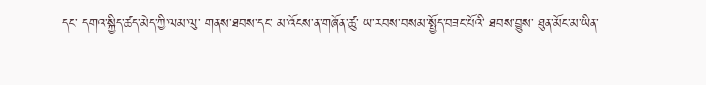དང་ དགའ་སྐྱིད་ཚད་མེད་ཀྱི་ལམ་ལུ་ གནས་ཐབས་དང་ མ་འོངས་ན་གཞོན་ཚུ་ ཡ་རབས་བསམ་སྤྱོད་བཟང་པོའི་ ཐབས་བྱུས་ ཐུན་མོང་མ་ཡིན་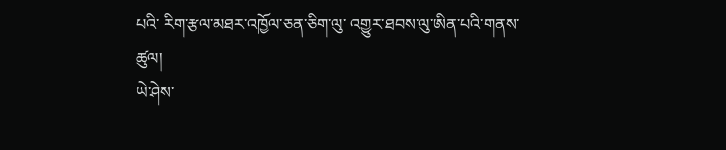པའི་ རིག་རྩལ་མཐར་འཁྱོལ་ཅན་ཅིག་ལུ་ འགྱུར་ཐབས་ལུ་ཨིན་པའི་གནས་ཚུལ།
ཡེ་ཤེས་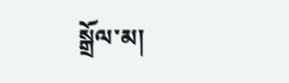སྒྲོལ་མ།